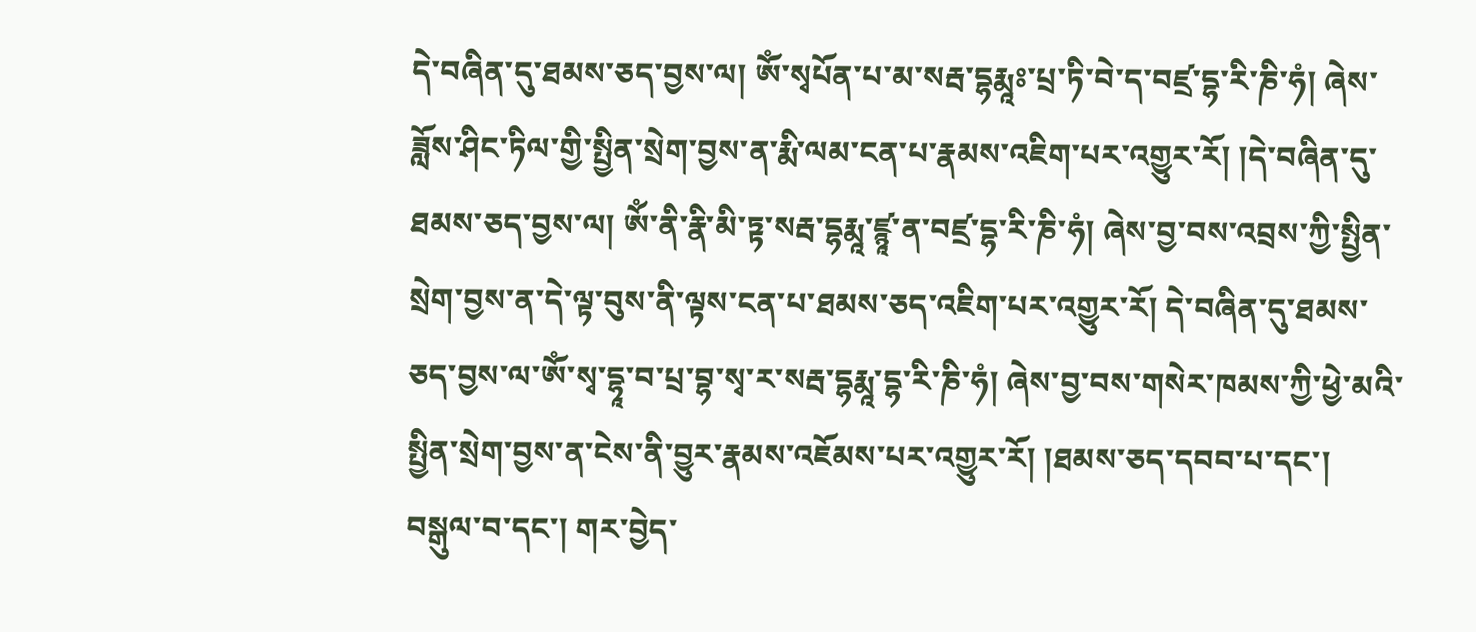དེ་བཞིན་དུ་ཐམས་ཅད་བྱས་ལ། ཨོཾ་སྭཔོན་པ་མ་སརྦ་དྷརྨཱཿ་པྲ་ཏི་བེ་ད་བཛྲ་དྷ་རི་ཎི་ཧཾ། ཞེས་ཟློས་ཤིང་ཏིལ་གྱི་སྤྱིན་སྲེག་བྱས་ན་རྨི་ལམ་ངན་པ་རྣམས་འཇིག་པར་འགྱུར་རོ། །དེ་བཞིན་དུ་ཐམས་ཅད་བྱས་ལ། ཨོཾ་ནི་རྣི་མི་ཏྟ་སརྦ་དྷརྨཱ་ཛྙཱ་ན་བཛྲ་དྷ་རི་ཎི་ཧཾ། ཞེས་བྱ་བས་འབྲས་ཀྱི་སྤྱིན་སྲེག་བྱས་ན་དེ་ལྟ་བུས་ནི་ལྟས་ངན་པ་ཐམས་ཅད་འཇིག་པར་འགྱུར་རོ། དེ་བཞིན་དུ་ཐམས་ཅད་བྱས་ལ་ཨོཾ་སྭ་དྷཱ་བ་པྲ་བྷ་སྭ་ར་སརྦ་དྷརྨཱ་དྷ་རི་ཎི་ཧཾ། ཞེས་བྱ་བས་གསེར་ཁམས་ཀྱི་ཕྱེ་མའི་སྤྱིན་སྲེག་བྱས་ན་ངེས་ནི་བྱུར་རྣམས་འཇོམས་པར་འགྱུར་རོ། །ཐམས་ཅད་དབབ་པ་དང་། བསྒུལ་བ་དང་། གར་བྱེད་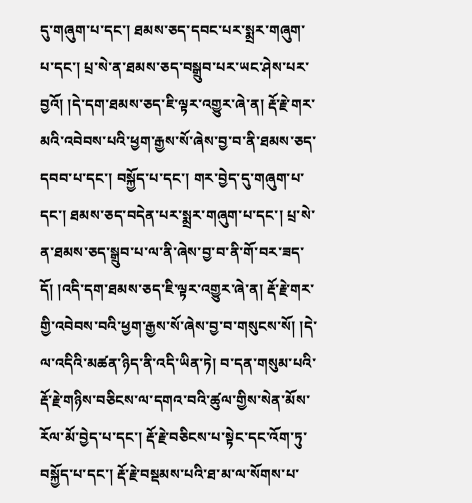དུ་གཞུག་པ་དང་། ཐམས་ཅད་དབང་པར་སྨྲར་གཞུག་པ་དང་། པྲ་སེ་ན་ཐམས་ཅད་བསྒྲུབ་པར་ཡང་ཤེས་པར་བྱའོ། །དེ་དག་ཐམས་ཅད་ཇི་ལྟར་འགྱུར་ཞེ་ན། རྡོ་རྗེ་གར་མའི་འབེབས་པའི་ཕྱག་རྒྱས་སོ་ཞེས་བྱ་བ་ནི་ཐམས་ཅད་དབབ་པ་དང་། བསྐྱོད་པ་དང་། གར་བྱེད་དུ་གཞུག་པ་དང་། ཐམས་ཅད་བདེན་པར་སྨྲར་གཞུག་པ་དང་། པྲ་སེ་ན་ཐམས་ཅད་སྒྲུབ་པ་ལ་ནི་ཞེས་བྱ་བ་ནི་གོ་བར་ཟད་དོ། །འདི་དག་ཐམས་ཅད་ཇི་ལྟར་འགྱུར་ཞེ་ན། རྡོ་རྗེ་གར་གྱི་འབེབས་བའི་ཕྱག་རྒྱས་སོ་ཞེས་བྱ་བ་གསུངས་སོ། །དེ་ལ་འདིའི་མཚན་ཉིད་ནི་འདི་ཡིན་ཏེ། བ་དན་གསུམ་པའི་རྡོ་རྗེ་གཉིས་བཅིངས་ལ་དགའ་བའི་ཚུལ་གྱིས་སེན་མོས་རོལ་མོ་བྱེད་པ་དང་། རྡོ་རྗེ་བཅིངས་པ་སྟེང་དང་འོག་ཏུ་བསྐྱོད་པ་དང་། རྡོ་རྗེ་བསྡམས་པའི་ཐ་མ་ལ་སོགས་པ་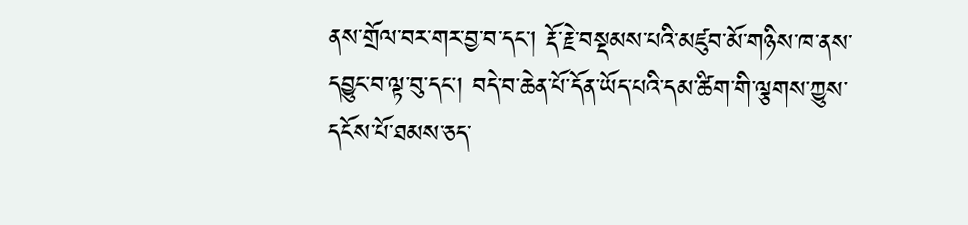ནས་གྲོལ་བར་གར་བྱ་བ་དང་། རྡོ་རྗེ་བསྡམས་པའི་མཛུབ་མོ་གཉིས་ཁ་ནས་དབྱུང་བ་ལྟ་བུ་དང་། བདེ་བ་ཆེན་པོ་དོན་ཡོད་པའི་དམ་ཚིག་གི་ལྕགས་ཀྱུས་དངོས་པོ་ཐམས་ཅད་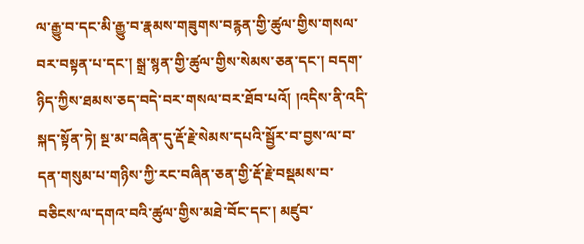ལ་རྒྱུ་བ་དང་མི་རྒྱུ་བ་རྣམས་གཟུགས་བརྙན་གྱི་ཚུལ་གྱིས་གསལ་བར་བསྟན་པ་དང་། སྒྲ་སྙན་གྱི་ཚུལ་གྱིས་སེམས་ཅན་དང་། བདག་ཉིད་ཀྱིས་ཐམས་ཅད་བདེ་བར་གསལ་བར་ཐོབ་པའོ། །འདིས་ནི་འདི་སྐད་སྟོན་ཏེ། སྔ་མ་བཞིན་དུ་རྡོ་རྗེ་སེམས་དཔའི་སྦྱོར་བ་བྱས་ལ་བ་དན་གསུམ་པ་གཉིས་ཀྱི་རང་བཞིན་ཅན་གྱི་རྡོ་རྗེ་བསྡམས་བ་བཅིངས་ལ་དགའ་བའི་ཚུལ་གྱིས་མཐེ་བོང་དང་། མཛུབ་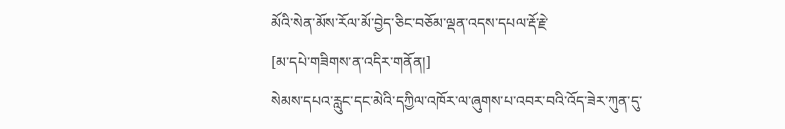མོའི་སེན་མོས་རོལ་མོ་བྱེད་ཅིང་བཅོམ་ལྡན་འདས་དཔལ་རྡོ་རྗེ་
[མ་དཔེ་གཟིགས་ན་འདིར་གནོན།]
སེམས་དཔའ་རླུང་དང་མེའི་དཀྱིལ་འཁོར་ལ་ཞུགས་པ་འབར་བའི་འོད་ཟེར་ཀུན་དུ་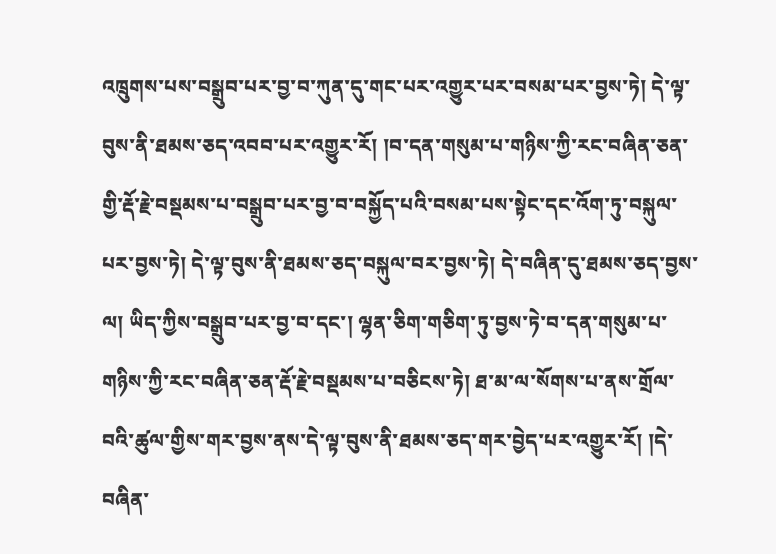འཁྲུགས་པས་བསྒྲུབ་པར་བྱ་བ་ཀུན་དུ་གང་པར་འགྱུར་པར་བསམ་པར་བྱས་ཏེ། དེ་ལྟ་བུས་ནི་ཐམས་ཅད་འབབ་པར་འགྱུར་རོ། །བ་དན་གསུམ་པ་གཉིས་ཀྱི་རང་བཞིན་ཅན་གྱི་རྡོ་རྗེ་བསྡམས་པ་བསྒྲུབ་པར་བྱ་བ་བསྐྱོད་པའི་བསམ་པས་སྟེང་དང་འོག་ཏུ་བསྐུལ་པར་བྱས་ཏེ། དེ་ལྟ་བུས་ནི་ཐམས་ཅད་བསྐུལ་བར་བྱས་ཏེ། དེ་བཞིན་དུ་ཐམས་ཅད་བྱས་ལ། ཡིད་ཀྱིས་བསྒྲུབ་པར་བྱ་བ་དང་། ལྷན་ཅིག་གཅིག་ཏུ་བྱས་ཏེ་བ་དན་གསུམ་པ་གཉིས་ཀྱི་རང་བཞིན་ཅན་རྡོ་རྗེ་བསྡམས་པ་བཅིངས་ཏེ། ཐ་མ་ལ་སོགས་པ་ནས་གྲོལ་བའི་ཚུལ་གྱིས་གར་བྱས་ནས་དེ་ལྟ་བུས་ནི་ཐམས་ཅད་གར་བྱེད་པར་འགྱུར་རོ། །དེ་བཞིན་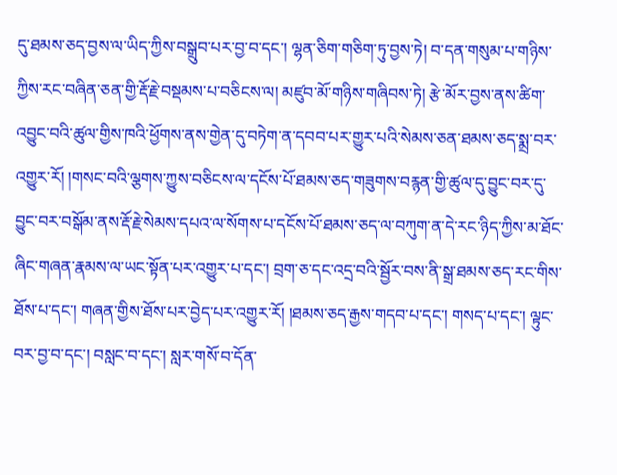དུ་ཐམས་ཅད་བྱས་ལ་ཡིད་ཀྱིས་བསྒྲུབ་པར་བྱ་བ་དང་། ལྷན་ཅིག་གཅིག་ཏུ་བྱས་ཏེ། བ་དན་གསུམ་པ་གཉིས་ཀྱིས་རང་བཞིན་ཅན་གྱི་རྡོ་རྗེ་བསྡམས་པ་བཅིངས་ལ། མཛུབ་མོ་གཉིས་གཞིབས་ཏེ། རྩེ་མོར་བྱས་ནས་ཚིག་འབྱུང་བའི་ཚུལ་གྱིས་ཁའི་ཕྱོགས་ནས་གྱེན་དུ་བཏེག་ན་དབབ་པར་གྱུར་པའི་སེམས་ཅན་ཐམས་ཅད་སྨྲ་བར་འགྱུར་རོ། །གསང་བའི་ལྕགས་ཀྱུས་བཅིངས་ལ་དངོས་པོ་ཐམས་ཅད་གཟུགས་བརྙན་གྱི་ཚུལ་དུ་བྱུང་བར་དུ་བྱུང་བར་བསྒོམ་ནས་རྡོ་རྗེ་སེམས་དཔའ་ལ་སོགས་པ་དངོས་པོ་ཐམས་ཅད་ལ་བཀུག་ན་དེ་རང་ཉིད་ཀྱིས་མ་ཐོང་ཞིང་གཞན་རྣམས་ལ་ཡང་སྟོན་པར་འགྱུར་པ་དང་། བྲག་ཅ་དང་འདྲ་བའི་སྦྱོར་བས་ནི་སྒྲ་ཐམས་ཅད་རང་གིས་ཐོས་པ་དང་། གཞན་གྱིས་ཐོས་པར་བྱེད་པར་འགྱུར་རོ། །ཐམས་ཅད་རྒྱས་གདབ་པ་དང་། གསད་པ་དང་། ལྟུང་བར་བྱ་བ་དང་། བསླང་བ་དང་། སླར་གསོ་བ་དོན་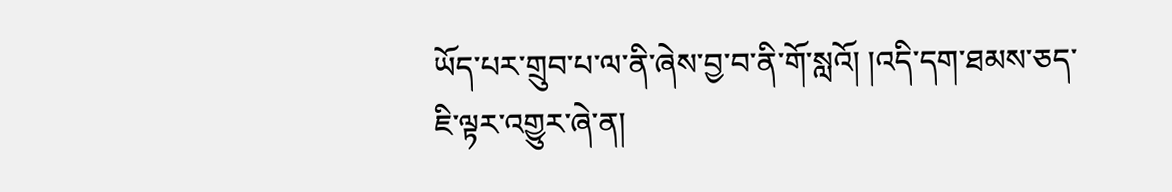ཡོད་པར་གྲུབ་པ་ལ་ནི་ཞེས་བྱ་བ་ནི་གོ་སླའོ། །འདི་དག་ཐམས་ཅད་ཇི་ལྟར་འགྱུར་ཞེ་ན།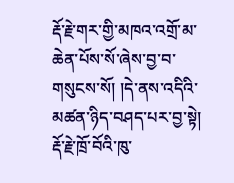རྡོ་རྗེ་གར་གྱི་མཁའ་འགྲོ་མ་ཆེན་པོས་སོ་ཞེས་བྱ་བ་གསུངས་སོ། །དེ་ནས་འདིའི་མཚན་ཉིད་བཤད་པར་བྱ་སྟེ། རྡོ་རྗེ་ཁྲོ་བོའི་ཁུ་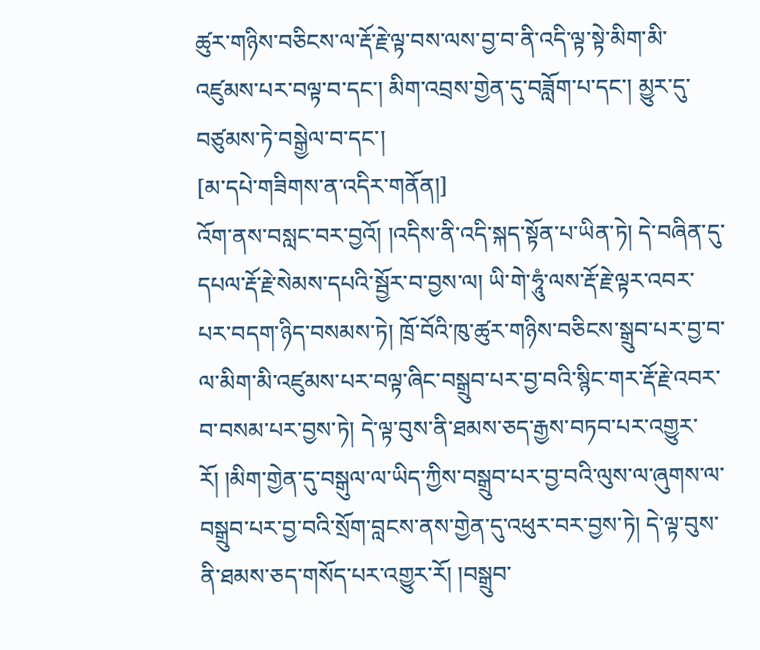ཚུར་གཉིས་བཅིངས་ལ་རྡོ་རྗེ་ལྟ་བས་ལས་བྱ་བ་ནི་འདི་ལྟ་སྟེ་མིག་མི་འཛུམས་པར་བལྟ་བ་དང་། མིག་འབྲས་གྱེན་དུ་བཟློག་པ་དང་། མྱུར་དུ་བཙུམས་ཏེ་བསྒྱེལ་བ་དང་།
[མ་དཔེ་གཟིགས་ན་འདིར་གནོན།]
འོག་ནས་བསླང་བར་བྱའོ། །འདིས་ནི་འདི་སྐད་སྟོན་པ་ཡིན་ཏེ། དེ་བཞིན་དུ་དཔལ་རྡོ་རྗེ་སེམས་དཔའི་སྦྱོར་བ་བྱས་ལ། ཡི་གེ་ཧཱུཾ་ལས་རྡོ་རྗེ་ལྟར་འབར་པར་བདག་ཉིད་བསམས་ཏེ། ཁྲོ་བོའི་ཁུ་ཚུར་གཉིས་བཅིངས་སྒྲུབ་པར་བྱ་བ་ལ་མིག་མི་འཛུམས་པར་བལྟ་ཞིང་བསྒྲུབ་པར་བྱ་བའི་སྙིང་གར་རྡོ་རྗེ་འབར་བ་བསམ་པར་བྱས་ཏེ། དེ་ལྟ་བུས་ནི་ཐམས་ཅད་རྒྱས་བཏབ་པར་འགྱུར་རོ། །མིག་གྱེན་དུ་བསྒུལ་ལ་ཡིད་ཀྱིས་བསྒྲུབ་པར་བྱ་བའི་ལུས་ལ་ཞུགས་ལ་བསྒྲུབ་པར་བྱ་བའི་སྲོག་བླངས་ནས་གྱེན་དུ་འཕུར་བར་བྱས་ཏེ། དེ་ལྟ་བུས་ནི་ཐམས་ཅད་གསོད་པར་འགྱུར་རོ། །བསྒྲུབ་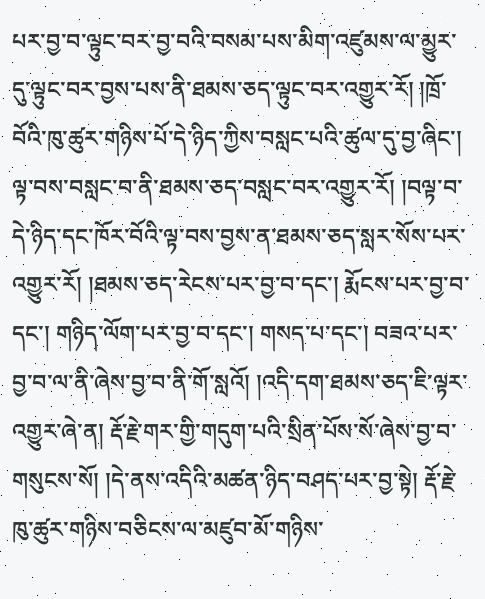པར་བྱ་བ་ལྟུང་བར་བྱ་བའི་བསམ་པས་མིག་འཛུམས་ལ་མྱུར་དུ་ལྟུང་བར་བྱས་པས་ནི་ཐམས་ཅད་ལྟུང་བར་འགྱུར་རོ། །ཁྲོ་བོའི་ཁུ་ཚུར་གཉིས་པོ་དེ་ཉིད་ཀྱིས་བསླང་པའི་ཚུལ་དུ་བྱ་ཞིང་། ལྟ་བས་བསླང་བ་ནི་ཐམས་ཅད་བསླང་བར་འགྱུར་རོ། །བལྟ་བ་དེ་ཉིད་དང་ཁོར་བོའི་ལྟ་བས་བྱས་ན་ཐམས་ཅད་སླར་སོས་པར་འགྱུར་རོ། །ཐམས་ཅད་རེངས་པར་བྱ་བ་དང་། རྨོངས་པར་བྱ་བ་དང་། གཉིད་ལོག་པར་བྱ་བ་དང་། གསད་པ་དང་། བཟའ་པར་བྱ་བ་ལ་ནི་ཞེས་བྱ་བ་ནི་གོ་སླའོ། །འདི་དག་ཐམས་ཅད་ཇི་ལྟར་འགྱུར་ཞེ་ན། རྡོ་རྗེ་གར་གྱི་གདུག་པའི་སྲིན་པོས་སོ་ཞེས་བྱ་བ་གསུངས་སོ། །དེ་ནས་འདིའི་མཚན་ཉིད་བཤད་པར་བྱ་སྟེ། རྡོ་རྗེ་ཁུ་ཚུར་གཉིས་བཅིངས་ལ་མཛུབ་མོ་གཉིས་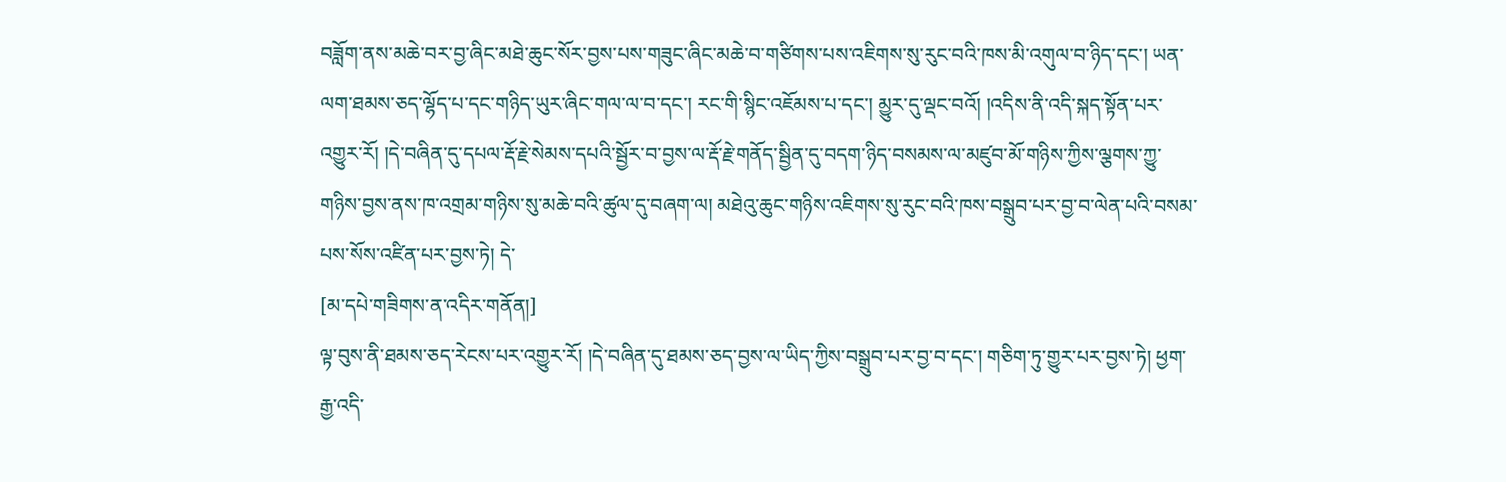བཟློག་ནས་མཆེ་བར་བྱ་ཞིང་མཐེ་ཆུང་སོར་བྱས་པས་གཟུང་ཞིང་མཆེ་བ་གཙིགས་པས་འཇིགས་སུ་རུང་བའི་ཁས་མི་འགུལ་བ་ཉིད་དང་། ཡན་ལག་ཐམས་ཅད་ལྷོད་པ་དང་གཉིད་ཡུར་ཞིང་གལ་ལ་བ་དང་། རང་གི་སྙིང་འཇོམས་པ་དང་། མྱུར་དུ་ལྡང་བའོ། །འདིས་ནི་འདི་སྐད་སྟོན་པར་འགྱུར་རོ། །དེ་བཞིན་དུ་དཔལ་རྡོ་རྗེ་སེམས་དཔའི་སྦྱོར་བ་བྱས་ལ་རྡོ་རྗེ་གནོད་སྦྱིན་དུ་བདག་ཉིད་བསམས་ལ་མཛུབ་མོ་གཉིས་ཀྱིས་ལྕགས་ཀྱུ་གཉིས་བྱས་ནས་ཁ་འགྲམ་གཉིས་སུ་མཆེ་བའི་ཚུལ་དུ་བཞག་ལ། མཐེའུ་ཆུང་གཉིས་འཇིགས་སུ་རུང་བའི་ཁས་བསྒྲུབ་པར་བྱ་བ་ལེན་པའི་བསམ་པས་སོས་འཛིན་པར་བྱས་ཏེ། དེ་
[མ་དཔེ་གཟིགས་ན་འདིར་གནོན།]
ལྟ་བུས་ནི་ཐམས་ཅད་རེངས་པར་འགྱུར་རོ། །དེ་བཞིན་དུ་ཐམས་ཅད་བྱས་ལ་ཡིད་ཀྱིས་བསྒྲུབ་པར་བྱ་བ་དང་། གཅིག་ཏུ་གྱུར་པར་བྱས་ཏེ། ཕྱག་རྒྱ་འདི་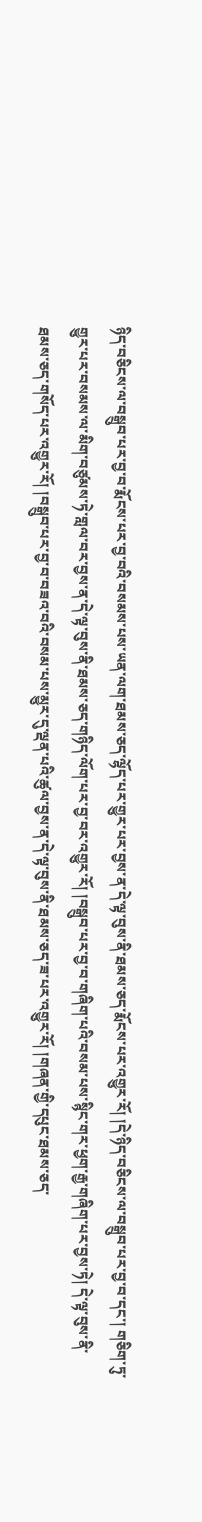ཉིད་བཅིངས་ལ་བསྒྲུབ་པར་བྱ་བ་རྨོངས་པར་བྱ་བའི་བསམས་པས་ཡན་ལག་ཐམས་ཅད་ལྷོད་པར་གྱུར་པར་བྱས་ན་དེ་ལྟ་བུས་ནི་ཐམས་ཅད་རྨོངས་པར་འགྱུར་རོ། །དེ་ཉིད་བཅིངས་ལ་བསྒྲུབ་པར་བྱ་བ་དང་། གཅིག་ཏུ་གྱུར་པར་བསམས་ལ་མིག་བཙུམས་ཏེ་གླལ་བར་བྱས་ན་དེ་ལྟ་བུས་ནི་ཐམས་ཅད་གཉིད་ལོག་པར་བྱ་བར་འགྱུར་རོ། །བསྒྲུབ་པར་བྱ་བ་གཞིག་པའི་བསམ་པས་སྙིང་གར་ཕྱག་རྒྱ་གཞིག་པར་བྱས་ཏེ། དེ་ལྟ་བུས་ནི་ཐམས་ཅད་གསོད་པར་འགྱུར་རོ། །བསྒྲུབ་པར་བྱ་བ་བཟའ་བའི་བསམ་པས་མྱུར་དུ་ལྡན་པའི་ཚུལ་བྱས་ན་དེ་ལྟ་བུས་ནི་ཐམས་ཅད་ཟ་པར་འགྱུར་རོ། །གཞན་གྱི་དཔུང་ཐམས་ཅད་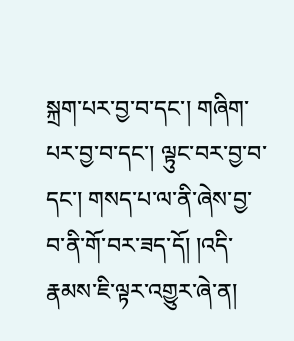སྐྲག་པར་བྱ་བ་དང་། གཞིག་པར་བྱ་བ་དང་། ལྟུང་བར་བྱ་བ་དང་། གསད་པ་ལ་ནི་ཞེས་བྱ་བ་ནི་གོ་བར་ཟད་དོ། །འདི་རྣམས་ཇི་ལྟར་འགྱུར་ཞེ་ན།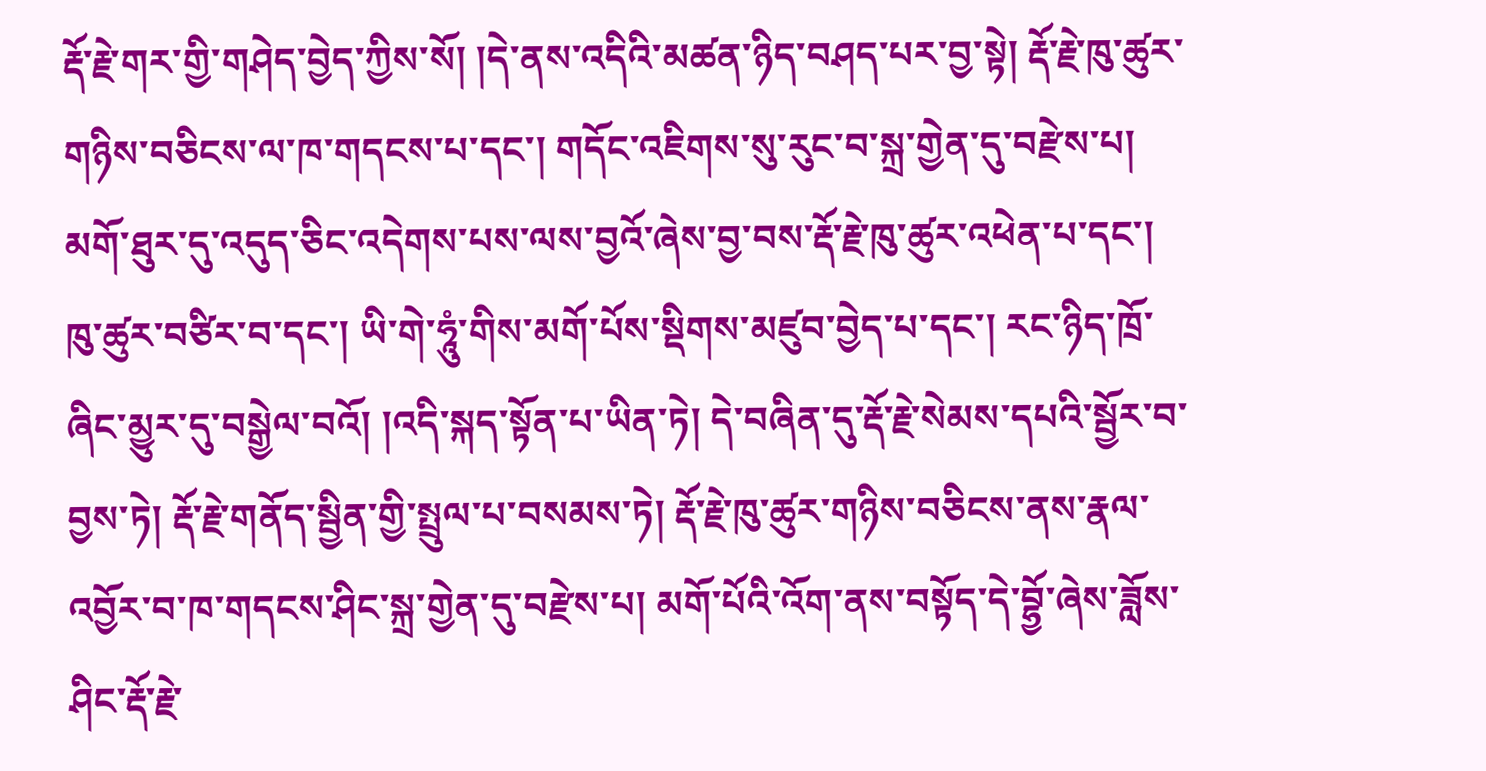རྡོ་རྗེ་གར་གྱི་གཤེད་བྱེད་ཀྱིས་སོ། །དེ་ནས་འདིའི་མཚན་ཉིད་བཤད་པར་བྱ་སྟེ། རྡོ་རྗེ་ཁུ་ཚུར་གཉིས་བཅིངས་ལ་ཁ་གདངས་པ་དང་། གདོང་འཇིགས་སུ་རུང་བ་སྐྲ་གྱེན་དུ་བརྫེས་པ། མགོ་ཐུར་དུ་འདུད་ཅིང་འདེགས་པས་ལས་བྱའོ་ཞེས་བྱ་བས་རྡོ་རྗེ་ཁུ་ཚུར་འཕེན་པ་དང་། ཁུ་ཚུར་བཙིར་བ་དང་། ཡི་གེ་ཧཱུཾ་གིས་མགོ་པོས་སྡིགས་མཛུབ་བྱེད་པ་དང་། རང་ཉིད་ཁྲོ་ཞིང་མྱུར་དུ་བསྒྱེལ་བའོ། །འདི་སྐད་སྟོན་པ་ཡིན་ཏེ། དེ་བཞིན་དུ་རྡོ་རྗེ་སེམས་དཔའི་སྦྱོར་བ་བྱས་ཏེ། རྡོ་རྗེ་གནོད་སྦྱིན་གྱི་སྤྲུལ་པ་བསམས་ཏེ། རྡོ་རྗེ་ཁུ་ཚུར་གཉིས་བཅིངས་ནས་རྣལ་འབྱོར་བ་ཁ་གདངས་ཤིང་སྐྲ་གྱེན་དུ་བརྫེས་པ། མགོ་པོའི་འོག་ནས་བསྟོད་དེ་བྷྱོ་ཞེས་ཟློས་ཤིང་རྡོ་རྗེ་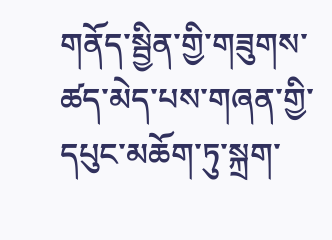གནོད་སྦྱིན་གྱི་གཟུགས་ཚད་མེད་པས་གཞན་གྱི་དཔུང་མཆོག་ཏུ་སྐྲག་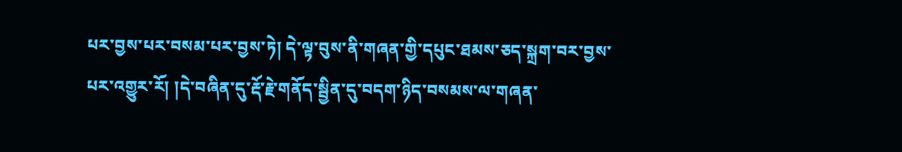པར་བྱས་པར་བསམ་པར་བྱས་ཏེ། དེ་ལྟ་བུས་ནི་གཞན་གྱི་དཔུང་ཐམས་ཅད་སྐྲག་བར་བྱས་པར་འགྱུར་རོ། །དེ་བཞིན་དུ་རྡོ་རྗེ་གནོད་སྦྱིན་དུ་བདག་ཉིད་བསམས་ལ་གཞན་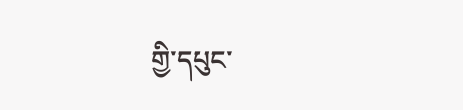གྱི་དཔུང་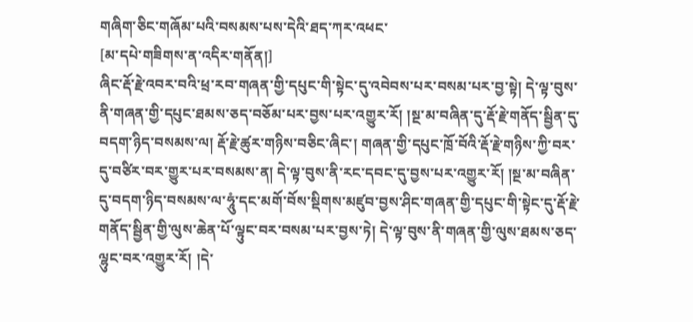གཞིག་ཅིང་གཞོམ་པའི་བསམས་པས་དེའི་ཐད་ཀར་འཕང་
[མ་དཔེ་གཟིགས་ན་འདིར་གནོན།]
ཞིང་རྡོ་རྗེ་འབར་བའི་ཕྲ་རབ་གཞན་གྱི་དཔུང་གི་སྟེང་དུ་འབེབས་པར་བསམ་པར་བྱ་སྟེ། དེ་ལྟ་བུས་ནི་གཞན་གྱི་དཔུང་ཐམས་ཅད་བཅོམ་པར་བྱས་པར་འགྱུར་རོ། །སྔ་མ་བཞིན་དུ་རྡོ་རྗེ་གནོད་སྦྱིན་དུ་བདག་ཉིད་བསམས་ལ། རྡོ་རྗེ་ཚུར་གཉིས་བཅིང་ཞིང་། གཞན་གྱི་དཔུང་ཁྲོ་བོའི་རྡོ་རྗེ་གཉིས་ཀྱི་བར་དུ་བཙིར་བར་གྱུར་པར་བསམས་ན། དེ་ལྟ་བུས་ནི་རང་དབང་དུ་བྱས་པར་འགྱུར་རོ། །སྔ་མ་བཞིན་དུ་བདག་ཉིད་བསམས་ལ་ཧཱུཾ་དང་མགོ་བོས་སྡིགས་མཛུབ་བྱས་ཤིང་གཞན་གྱི་དཔུང་གི་སྟེང་དུ་རྡོ་རྗེ་གནོད་སྦྱིན་གྱི་ལུས་ཆེན་པོ་ལྟུང་བར་བསམ་པར་བྱས་ཏེ། དེ་ལྟ་བུས་ནི་གཞན་གྱི་ལུས་ཐམས་ཅད་ལྷུང་བར་འགྱུར་རོ། །དེ་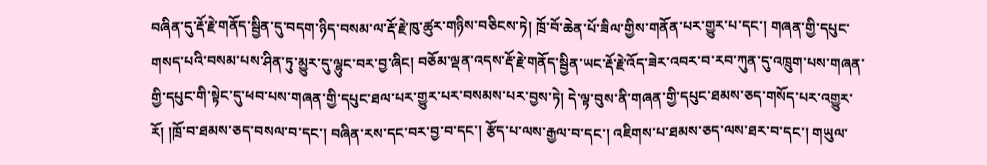བཞིན་དུ་རྡོ་རྗེ་གནོད་སྦྱིན་དུ་བདག་ཉིད་བསམ་ལ་རྡོ་རྗེ་ཁུ་ཚུར་གཉིས་བཅིངས་ཏེ། ཁྲོ་བོ་ཆེན་པོ་ཟིལ་གྱིས་གནོན་པར་གྱུར་པ་དང་། གཞན་གྱི་དཔུང་གསད་པའི་བསམ་པས་ཤིན་ཏུ་མྱུར་དུ་ལྷུང་བར་བྱ་ཞིང། བཅོམ་ལྡན་འདས་རྡོ་རྗེ་གནོད་སྦྱིན་ཡང་རྡོ་རྗེ་འོད་ཟེར་འབར་བ་རབ་ཀུན་དུ་འཁྲུག་པས་གཞན་གྱི་དཔུང་གི་སྟེང་དུ་ཕབ་པས་གཞན་གྱི་དཔུང་ཐལ་པར་གྱུར་པར་བསམས་པར་བྱས་ཏེ། དེ་ལྟ་བུས་ནི་གཞན་གྱི་དཔུང་ཐམས་ཅད་གསོད་པར་འགྱུར་རོ། །ཁྲོ་བ་ཐམས་ཅད་བསལ་བ་དང་། བཞིན་རས་དང་བར་བྱ་བ་དང་། རྩོད་པ་ལས་རྒྱལ་བ་དང་། འཇིགས་པ་ཐམས་ཅད་ལས་ཐར་བ་དང་། གཡུལ་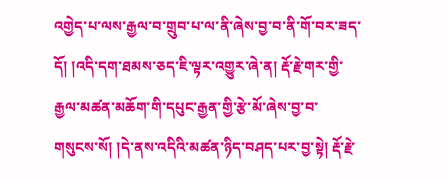འགྱེད་པ་ལས་རྒྱལ་བ་གྲུབ་པ་ལ་ནི་ཞེས་བྱ་བ་ནི་གོ་བར་ཟད་དོ། །འདི་དག་ཐམས་ཅད་ཇི་ལྟར་འགྱུར་ཞེ་ན། རྡོ་རྗེ་གར་གྱི་རྒྱལ་མཚན་མཆོག་གི་དཔུང་རྒྱན་གྱི་རྩེ་མོ་ཞེས་བྱ་བ་གསུངས་སོ། །དེ་ནས་འདིའི་མཚན་ཉིད་བཤད་པར་བྱ་སྟེ། རྡོ་རྗེ་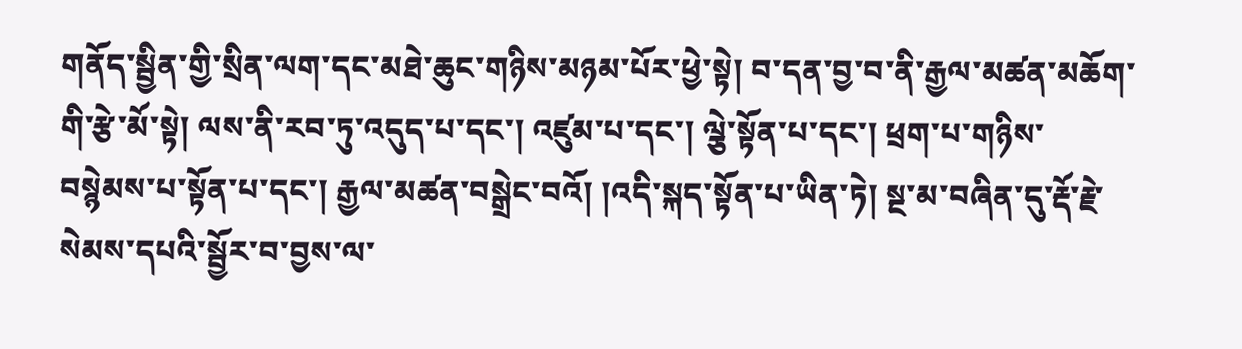གནོད་སྦྱིན་གྱི་སྲིན་ལག་དང་མཐེ་ཆུང་གཉིས་མཉམ་པོར་ཕྱེ་སྟེ། བ་དན་བྱ་བ་ནི་རྒྱལ་མཚན་མཆོག་གི་རྩེ་མོ་སྟེ། ལས་ནི་རབ་ཏུ་འདུད་པ་དང་། འཛུམ་པ་དང་། ལྕེ་སྟོན་པ་དང་། ཕྲག་པ་གཉིས་བསྙེམས་པ་སྟོན་པ་དང་། རྒྱལ་མཚན་བསྒྲེང་བའོ། །འདི་སྐད་སྟོན་པ་ཡིན་ཏེ། སྔ་མ་བཞིན་དུ་རྡོ་རྗེ་སེམས་དཔའི་སྦྱོར་བ་བྱས་ལ་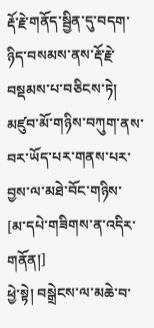རྡོ་རྗེ་གནོད་སྦྱིན་དུ་བདག་ཉིད་བསམས་ནས་རྡོ་རྗེ་བསྡམས་པ་བཅིངས་ཏེ། མཛུབ་མོ་གཉིས་བཀུག་ནས་བར་ཡོད་པར་གནས་པར་བྱས་ལ་མཐེ་བོང་གཉིས་
[མ་དཔེ་གཟིགས་ན་འདིར་གནོན།]
ཕྱེ་སྟེ། བསྒྲེངས་ལ་མཆེ་བ་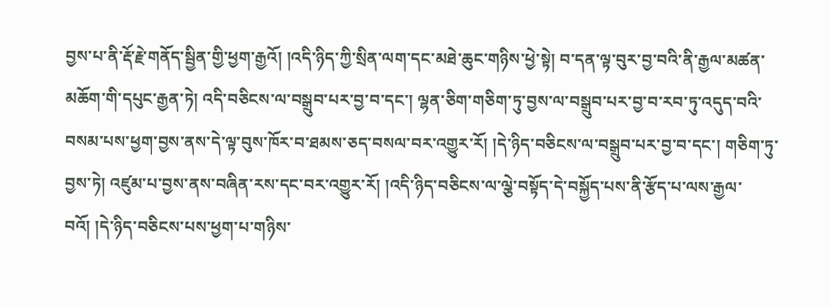བྱས་པ་ནི་རྡོ་རྗེ་གནོད་སྦྱིན་གྱི་ཕྱག་རྒྱའོ། །འདི་ཉིད་ཀྱི་སྲིན་ལག་དང་མཐེ་ཆུང་གཉིས་ཕྱེ་སྟེ། བ་དན་ལྟ་བུར་བྱ་བའི་ནི་རྒྱལ་མཚན་མཆོག་གི་དཔུང་རྒྱན་ཏེ། འདི་བཅིངས་ལ་བསྒྲུབ་པར་བྱ་བ་དང་། ལྷན་ཅིག་གཅིག་ཏུ་བྱས་ལ་བསྒྲུབ་པར་བྱ་བ་རབ་ཏུ་འདུད་བའི་བསམ་པས་ཕྱག་བྱས་ནས་དེ་ལྟ་བུས་ཁོར་བ་ཐམས་ཅད་བསལ་བར་འགྱུར་རོ། །དེ་ཉིད་བཅིངས་ལ་བསྒྲུབ་པར་བྱ་བ་དང་། གཅིག་ཏུ་བྱས་ཏེ། འཛུམ་པ་བྱས་ནས་བཞིན་རས་དང་བར་འགྱུར་རོ། །འདི་ཉིད་བཅིངས་ལ་ལྕེ་བསྟོད་དེ་བསྐྱོད་པས་ནི་རྩོད་པ་ལས་རྒྱལ་བའོ། །དེ་ཉིད་བཅིངས་པས་ཕྱག་པ་གཉིས་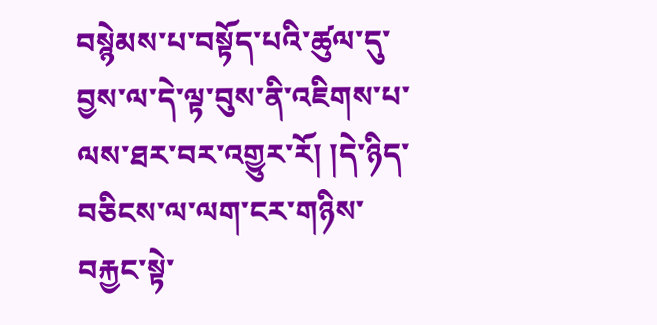བསྙེམས་པ་བསྟོད་པའི་ཚུལ་དུ་བྱས་ལ་དེ་ལྟ་བུས་ནི་འཇིགས་པ་ལས་ཐར་བར་འགྱུར་རོ། །དེ་ཉིད་བཅིངས་ལ་ལག་ངར་གཉིས་བརྐྱང་སྟེ་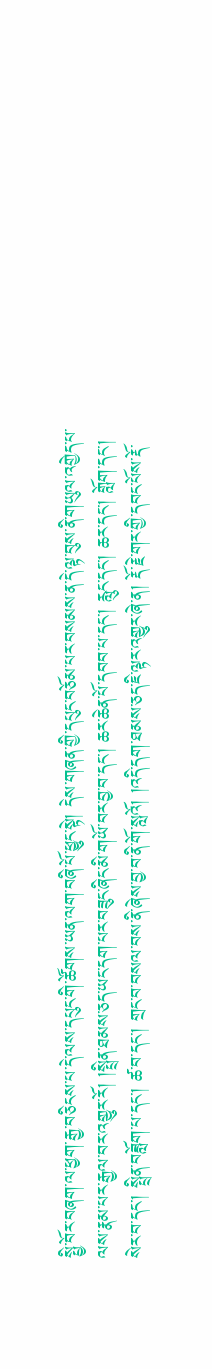སྤྱི་བོར་བཞག་ལ་ཕྱག་རྒྱ་བཅིངས་པ་དེ་ལས་དཔུང་གི་ཚོགས་ཡན་ལག་བཞི་པོ་ཕྱུང་སྟེ། དེས་གཞན་གྱི་དཔུང་བཅོམ་པར་བསམས་ན་དེ་ལྟ་བུས་ནི་གཡུལ་འགྱེད་པ་ལས་རྣམ་པར་རྒྱལ་བར་འགྱུར་རོ། །སྤྲིན་ཐམས་ཅད་ཡང་དག་པར་བཟུང་ཞིང་མི་གཡོ་བར་བྱ་བ་དང་། ཆར་ཆེན་པོ་དབབ་པ་དང་། རླུང་དང་། ཆར་དང་། གློག་དང་། སེར་བ་དང་། སྤྲིན་བཟློག་པ་དང་། ཚ་བ་དང་། གྲང་བ་བསལ་བས་ནི་ཞེས་བྱ་བ་ནི་གོ་སླའོ། །འདི་དག་ཐམས་ཅད་ཇི་ལྟར་འགྱུར་ཞེ་ན། རྡོ་རྗེ་གར་གྱི་དབང་པོས་རྡོ་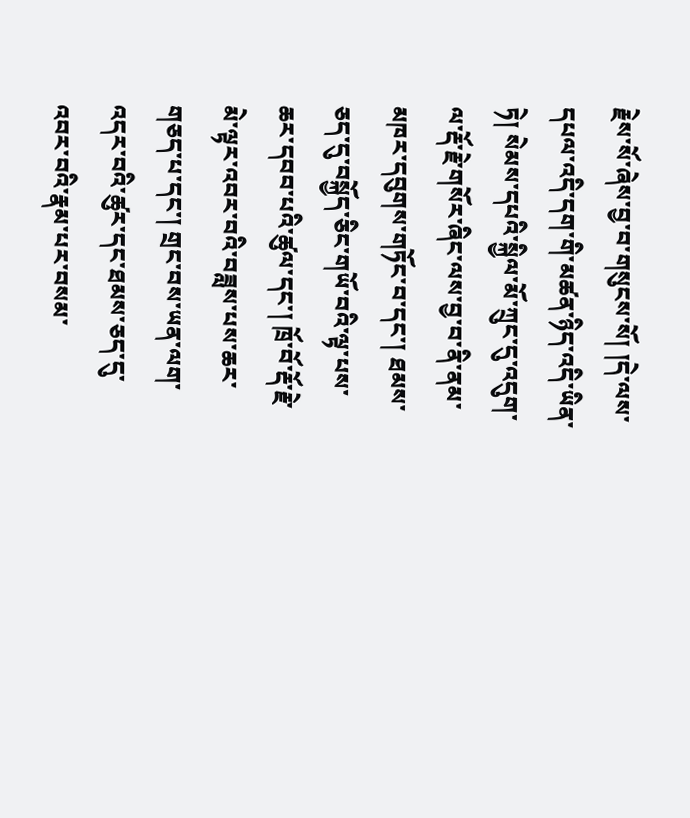རྗེས་སོ་ཞེས་བྱ་བ་གསུངས་སོ། །དེ་ལས་དཔལ་འདི་དག་གི་མཚན་ཉིད་འདི་ཡིན་ཏེ། སེམས་དཔའི་སྐྱིལ་མོ་ཀྲུང་དུ་འདུག་ལ་རྡོ་རྗེ་གསོར་ཞིང་ལས་བྱ་བ་ནི་ནམ་མཁར་དབུགས་གཏོང་བ་དང་། ཐམས་ཅད་དུ་བསྐྱོད་ཅིང་གཡོ་བའི་ལྟ་པས་ཆར་དབབ་པའི་ཚུལ་དང་། ཁྲོ་བོ་རྡོ་རྗེ་མེ་ལྟར་འབར་བའི་བཟླས་པས་ཆར་གཅད་པ་དང་། གྲང་བས་ཡན་ལག་འདར་བའི་ཚུར་དང་ཐམས་ཅད་དུ་འབར་བའི་རྣམ་པར་བསམ་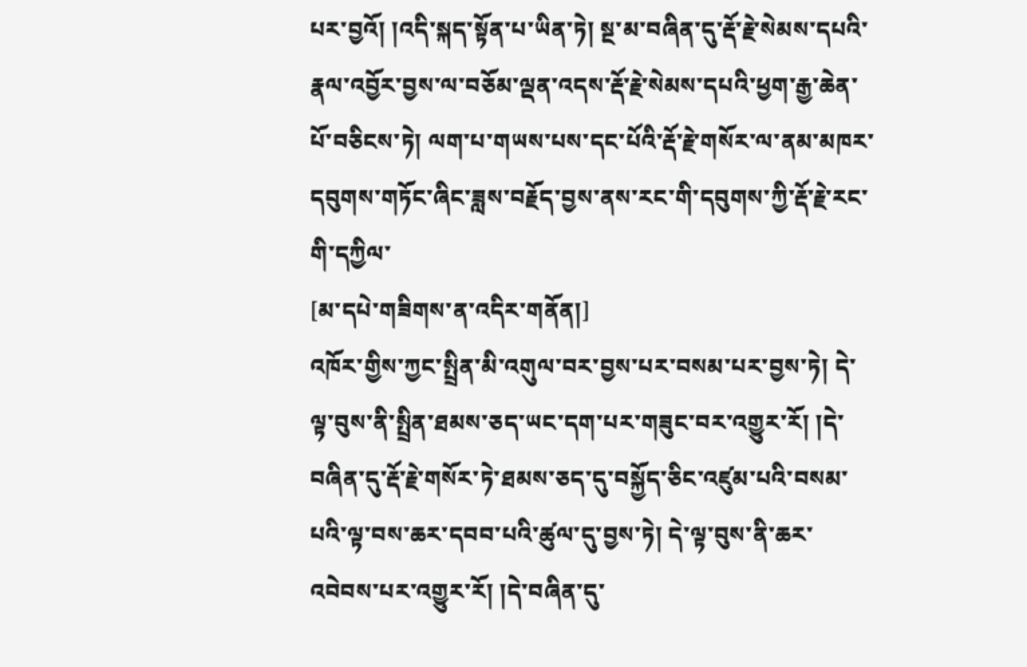པར་བྱའོ། །འདི་སྐད་སྟོན་པ་ཡིན་ཏེ། སྔ་མ་བཞིན་དུ་རྡོ་རྗེ་སེམས་དཔའི་རྣལ་འབྱོར་བྱས་ལ་བཅོམ་ལྡན་འདས་རྡོ་རྗེ་སེམས་དཔའི་ཕྱག་རྒྱ་ཆེན་པོ་བཅིངས་ཏེ། ལག་པ་གཡས་པས་དང་པོའི་རྡོ་རྗེ་གསོར་ལ་ནམ་མཁར་དབུགས་གཏོང་ཞིང་ཟླས་བརྗོད་བྱས་ནས་རང་གི་དབུགས་ཀྱི་རྡོ་རྗེ་རང་གི་དཀྱིལ་
[མ་དཔེ་གཟིགས་ན་འདིར་གནོན།]
འཁོར་གྱིས་ཀྱང་སྤྲིན་མི་འགུལ་བར་བྱས་པར་བསམ་པར་བྱས་ཏེ། དེ་ལྟ་བུས་ནི་སྤྲིན་ཐམས་ཅད་ཡང་དག་པར་གཟུང་བར་འགྱུར་རོ། །དེ་བཞིན་དུ་རྡོ་རྗེ་གསོར་ཏེ་ཐམས་ཅད་དུ་བསྐྱོད་ཅིང་འཛུམ་པའི་བསམ་པའི་ལྟ་བས་ཆར་དབབ་པའི་ཚུལ་དུ་བྱས་ཏེ། དེ་ལྟ་བུས་ནི་ཆར་འབེབས་པར་འགྱུར་རོ། །དེ་བཞིན་དུ་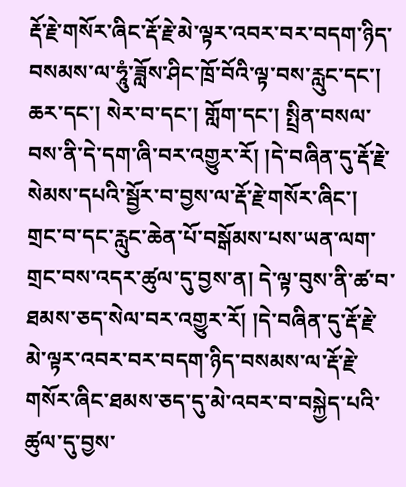རྡོ་རྗེ་གསོར་ཞིང་རྡོ་རྗེ་མེ་ལྟར་འབར་བར་བདག་ཉིད་བསམས་ལ་ཧཱུཾ་ཟློས་ཤིང་ཁྲོ་བོའི་ལྟ་བས་རླུང་དང་། ཆར་དང་། སེར་བ་དང་། གློག་དང་། སྤྲིན་བསལ་བས་ནི་དེ་དག་ཞི་བར་འགྱུར་རོ། །དེ་བཞིན་དུ་རྡོ་རྗེ་སེམས་དཔའི་སྦྱོར་བ་བྱས་ལ་རྡོ་རྗེ་གསོར་ཞིང་། གྲང་བ་དང་རླུང་ཆེན་པོ་བསྒོམས་པས་ཡན་ལག་གྲང་བས་འདར་ཚུལ་དུ་བྱས་ན། དེ་ལྟ་བུས་ནི་ཚ་བ་ཐམས་ཅད་སེལ་བར་འགྱུར་རོ། །དེ་བཞིན་དུ་རྡོ་རྗེ་མེ་ལྟར་འབར་བར་བདག་ཉིད་བསམས་ལ་རྡོ་རྗེ་གསོར་ཞིང་ཐམས་ཅད་དུ་མེ་འབར་བ་བསྐྱེད་པའི་ཚུལ་དུ་བྱས་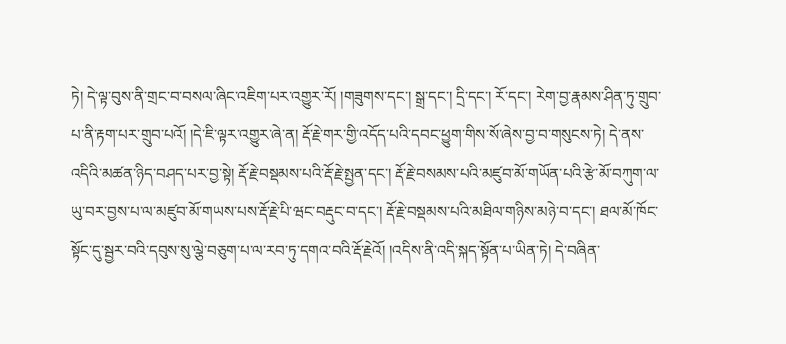ཏེ། དེ་ལྟ་བུས་ནི་གྲང་བ་བསལ་ཞིང་འཇིག་པར་འགྱུར་རོ། །གཟུགས་དང་། སྒྲ་དང་། དྲི་དང་། རོ་དང་། རེག་བྱ་རྣམས་ཤིན་ཏུ་གྲུབ་པ་ནི་རྟག་པར་གྲུབ་པའོ། །དེ་ཇི་ལྟར་འགྱུར་ཞེ་ན། རྡོ་རྗེ་གར་གྱི་འདོད་པའི་དབང་ཕྱུག་གིས་སོ་ཞེས་བྱ་བ་གསུངས་ཏེ། དེ་ནས་འདིའི་མཚན་ཉིད་བཤད་པར་བྱ་སྟེ། རྡོ་རྗེ་བསྡམས་པའི་རྡོ་རྗེ་སྤྱན་དང་། རྡོ་རྗེ་བསམས་པའི་མཛུབ་མོ་གཡོན་པའི་རྩེ་མོ་བཀུག་ལ་ཡུ་བར་བྱས་པ་ལ་མཛུབ་མོ་གཡས་པས་རྡོ་རྗེ་པི་ཝང་བརྡུང་བ་དང་། རྡོ་རྗེ་བསྡམས་པའི་མཐིལ་གཉིས་མཉེ་བ་དང་། ཐལ་མོ་ཁོང་སྟོང་དུ་སྦྱར་བའི་དབུས་སུ་ལྕེ་བཅུག་པ་ལ་རབ་ཏུ་དགའ་བའི་རྡོ་རྗེའོ། །འདིས་ནི་འདི་སྐད་སྟོན་པ་ཡིན་ཏེ། དེ་བཞིན་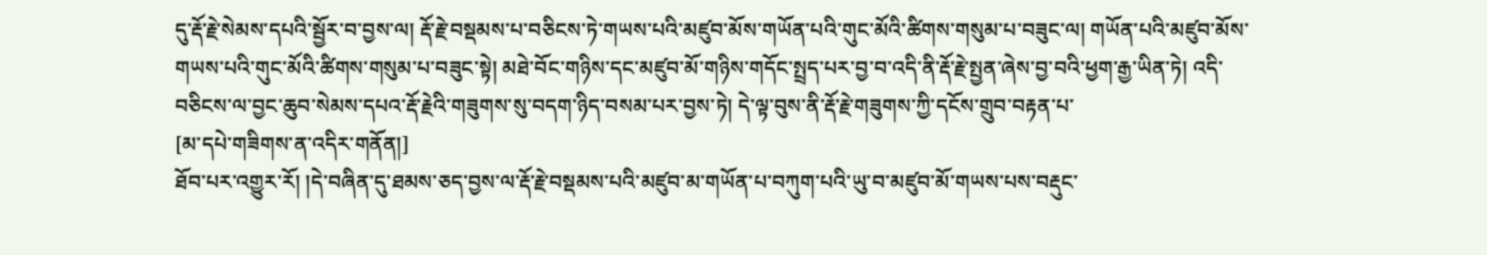དུ་རྡོ་རྗེ་སེམས་དཔའི་སྦྱོར་བ་བྱས་ལ། རྡོ་རྗེ་བསྡམས་པ་བཅིངས་ཏེ་གཡས་པའི་མཛུབ་མོས་གཡོན་པའི་གུང་མོའི་ཚིགས་གསུམ་པ་བཟུང་ལ། གཡོན་པའི་མཛུབ་མོས་གཡས་པའི་གུང་མོའི་ཚིགས་གསུམ་པ་བཟུང་སྟེ། མཐེ་བོང་གཉིས་དང་མཛུབ་མོ་གཉིས་གདོང་སྤྲད་པར་བྱ་བ་འདི་ནི་རྡོ་རྗེ་སྤྱན་ཞེས་བྱ་བའི་ཕྱག་རྒྱ་ཡིན་ཏེ། འདི་བཅིངས་ལ་བྱང་ཆུབ་སེམས་དཔའ་རྡོ་རྗེའི་གཟུགས་སུ་བདག་ཉིད་བསམ་པར་བྱས་ཏེ། དེ་ལྟ་བུས་ནི་རྡོ་རྗེ་གཟུགས་ཀྱི་དངོས་གྲུབ་བརྟན་པ་
[མ་དཔེ་གཟིགས་ན་འདིར་གནོན།]
ཐོབ་པར་འགྱུར་རོ། །དེ་བཞིན་དུ་ཐམས་ཅད་བྱས་ལ་རྡོ་རྗེ་བསྡམས་པའི་མཛུབ་མ་གཡོན་པ་བཀུག་པའི་ཡུ་བ་མཛུབ་མོ་གཡས་པས་བརྡུང་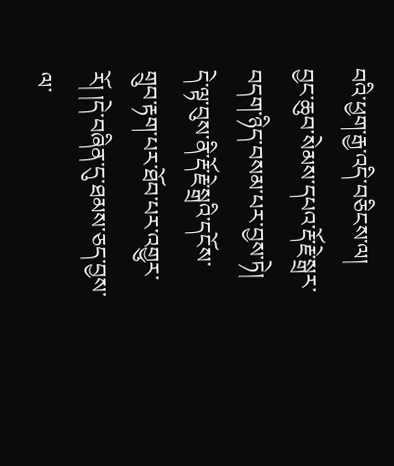བའི་ཕྱག་རྒྱ་འདི་བཅིངས་ལ། བྱང་ཆུབ་སེམས་དཔའ་རྡོ་རྗེ་སྒྲར་བདག་ཉིད་བསམ་པར་བྱས་ཏེ། དེ་ལྟ་བུས་ནི་རྡོ་རྗེ་སྒྲའི་དངོས་གྲུབ་རྟག་པར་ཐོབ་པར་འགྱུར་རོ། །དེ་བཞིན་དུ་ཐམས་ཅད་བྱས་ལ་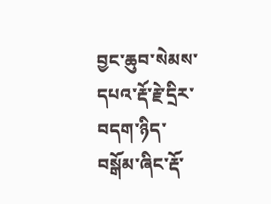བྱང་ཆུབ་སེམས་དཔའ་རྡོ་རྗེ་དྲིར་བདག་ཉིད་བསྒོམ་ཞིང་རྡོ་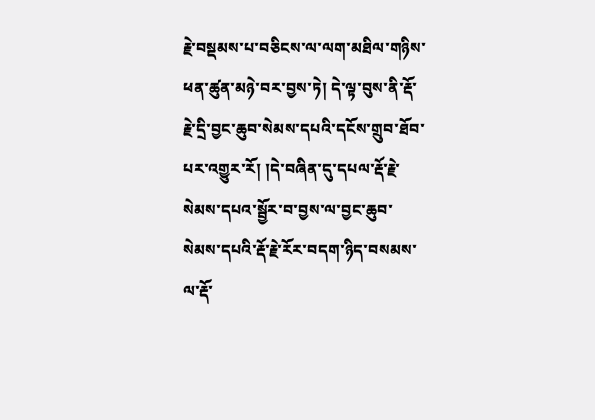རྗེ་བསྡམས་པ་བཅིངས་ལ་ལག་མཐིལ་གཉིས་ཕན་ཚུན་མཉེ་བར་བྱས་ཏེ། དེ་ལྟ་བུས་ནི་རྡོ་རྗེ་དྲི་བྱང་ཆུབ་སེམས་དཔའི་དངོས་གྲུབ་ཐོབ་པར་འགྱུར་རོ། །དེ་བཞིན་དུ་དཔལ་རྡོ་རྗེ་སེམས་དཔའ་སྦྱོར་བ་བྱས་ལ་བྱང་ཆུབ་སེམས་དཔའི་རྡོ་རྗེ་རོར་བདག་ཉིད་བསམས་ལ་རྡོ་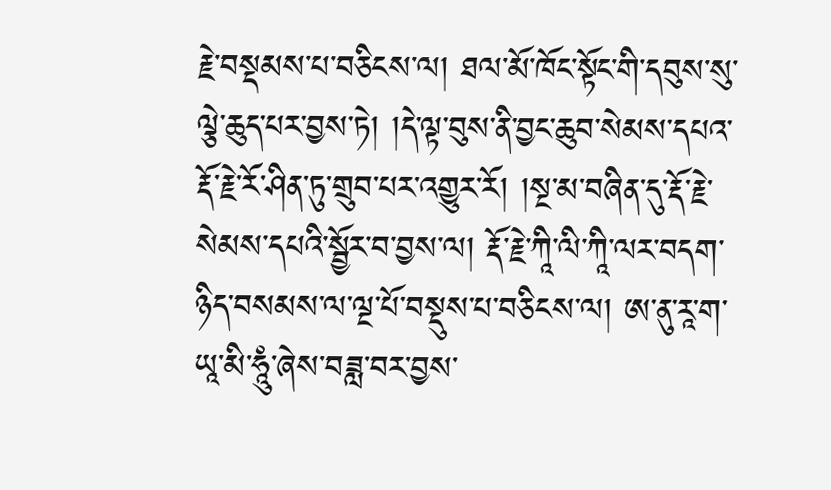རྗེ་བསྡམས་པ་བཅིངས་ལ། ཐལ་མོ་ཁོང་སྟོང་གི་དབུས་སུ་ལྕེ་ཆུད་པར་བྱས་ཏེ། །དེ་ལྟ་བུས་ནི་བྱང་ཆུབ་སེམས་དཔའ་རྡོ་རྗེ་རོ་ཤིན་ཏུ་གྲུབ་པར་འགྱུར་རོ། །སྔ་མ་བཞིན་དུ་རྡོ་རྗེ་སེམས་དཔའི་སྦྱོར་བ་བྱས་ལ། རྡོ་རྗེ་ཀཱི་ལི་ཀཱི་ལར་བདག་ཉིད་བསམས་ལ་ལྔ་པོ་བསྡུས་པ་བཅིངས་ལ། ཨ་ནུ་རཱ་ག་ཡཱ་མི་ཧཱུཾ་ཞེས་བཟླ་བར་བྱས་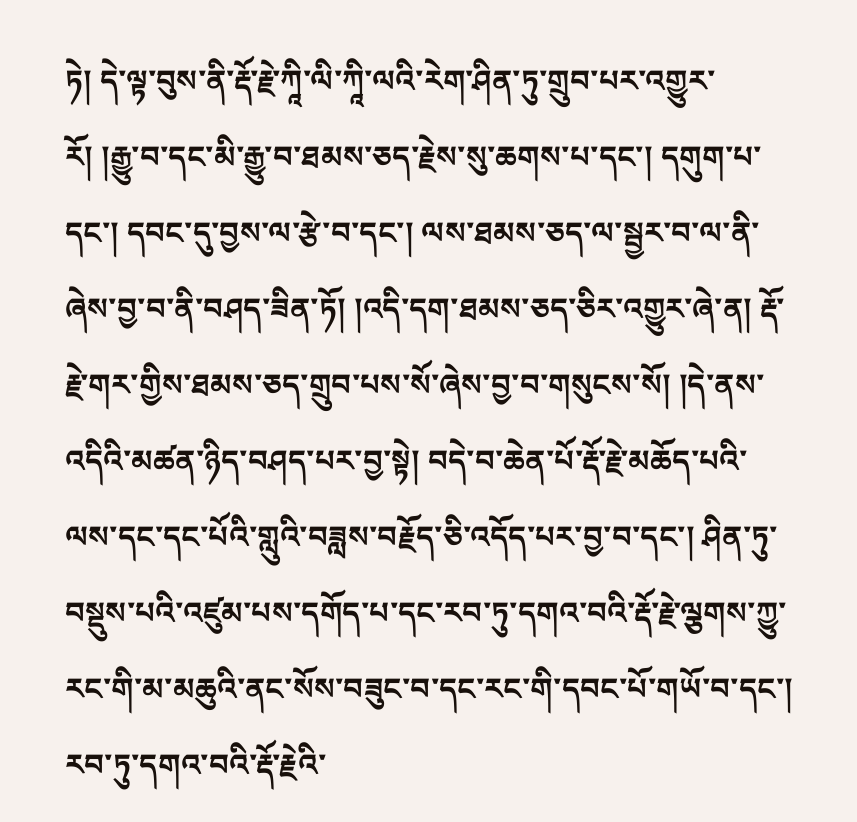ཏེ། དེ་ལྟ་བུས་ནི་རྡོ་རྗེ་ཀཱི་ལི་ཀཱི་ལའི་རེག་ཤིན་ཏུ་གྲུབ་པར་འགྱུར་རོ། །རྒྱུ་བ་དང་མི་རྒྱུ་བ་ཐམས་ཅད་རྗེས་སུ་ཆགས་པ་དང་། དགུག་པ་དང་། དབང་དུ་བྱས་ལ་རྩེ་བ་དང་། ལས་ཐམས་ཅད་ལ་སྦྱར་བ་ལ་ནི་ཞེས་བྱ་བ་ནི་བཤད་ཟིན་ཏོ། །འདི་དག་ཐམས་ཅད་ཅིར་འགྱུར་ཞེ་ན། རྡོ་རྗེ་གར་གྱིས་ཐམས་ཅད་གྲུབ་པས་སོ་ཞེས་བྱ་བ་གསུངས་སོ། །དེ་ནས་འདིའི་མཚན་ཉིད་བཤད་པར་བྱ་སྟེ། བདེ་བ་ཆེན་པོ་རྡོ་རྗེ་མཆོད་པའི་ལས་དང་དང་པོའི་གླུའི་བཟླས་བརྗོད་ཅི་འདོད་པར་བྱ་བ་དང་། ཤིན་ཏུ་བསྡུས་པའི་འཛུམ་པས་དགོད་པ་དང་རབ་ཏུ་དགའ་བའི་རྡོ་རྗེ་ལྕགས་ཀྱུ་རང་གི་མ་མཆུའི་ནང་སོས་བཟུང་བ་དང་རང་གི་དབང་པོ་གཡོ་བ་དང་། རབ་ཏུ་དགའ་བའི་རྡོ་རྗེའི་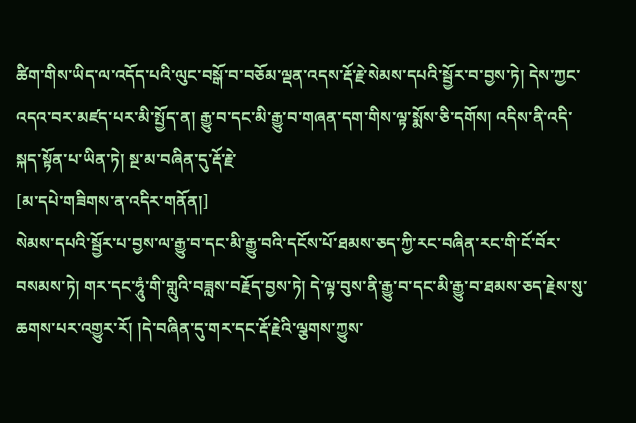ཚིག་གིས་ཡིད་ལ་འདོད་པའི་ལུང་བསྒོ་བ་བཅོམ་ལྡན་འདས་རྡོ་རྗེ་སེམས་དཔའི་སྦྱོར་བ་བྱས་ཏེ། དེས་ཀྱང་འདའ་བར་མཛད་པར་མི་སྤྱོད་ན། རྒྱུ་བ་དང་མི་རྒྱུ་བ་གཞན་དག་གིས་ལྟ་སྨོས་ཅི་དགོས། འདིས་ནི་འདི་སྐད་སྟོན་པ་ཡིན་ཏེ། སྔ་མ་བཞིན་དུ་རྡོ་རྗེ་
[མ་དཔེ་གཟིགས་ན་འདིར་གནོན།]
སེམས་དཔའི་སྦྱོར་པ་བྱས་ལ་རྒྱུ་བ་དང་མི་རྒྱུ་བའི་དངོས་པོ་ཐམས་ཅད་ཀྱི་རང་བཞིན་རང་གི་ངོ་བོར་བསམས་ཏེ། གར་དང་ཧཱུཾ་གི་གླུའི་བཟླས་བརྗོད་བྱས་ཏེ། དེ་ལྟ་བུས་ནི་རྒྱུ་བ་དང་མི་རྒྱུ་བ་ཐམས་ཅད་རྗེས་སུ་ཆགས་པར་འགྱུར་རོ། །དེ་བཞིན་དུ་གར་དང་རྡོ་རྗེའི་ལྕགས་ཀྱུས་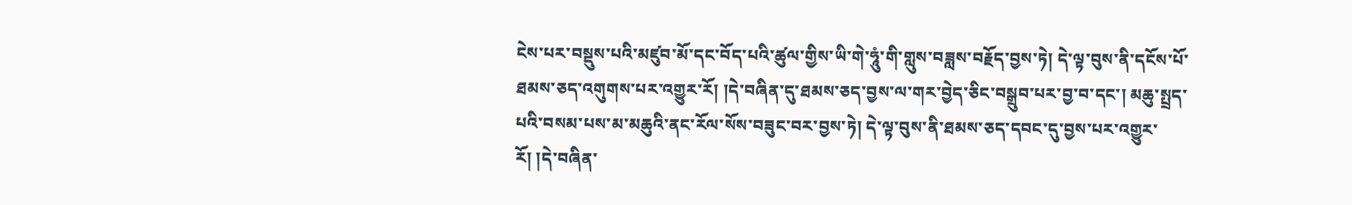ངེས་པར་བསྡུས་པའི་མཛུབ་མོ་དང་བོད་པའི་ཚུལ་གྱིས་ཡི་གེ་ཧཱུཾ་གི་གླུས་བཟླས་བརྗོད་བྱས་ཏེ། དེ་ལྟ་བུས་ནི་དངོས་པོ་ཐམས་ཅད་འགུགས་པར་འགྱུར་རོ། །དེ་བཞིན་དུ་ཐམས་ཅད་བྱས་ལ་གར་བྱེད་ཅིང་བསྒྲུབ་པར་བྱ་བ་དང་། མཆུ་སྤྲད་པའི་བསམ་པས་མ་མཆུའི་ནང་རོལ་སོས་བཟུང་བར་བྱས་ཏེ། དེ་ལྟ་བུས་ནི་ཐམས་ཅད་དབང་དུ་བྱས་པར་འགྱུར་རོ། །དེ་བཞིན་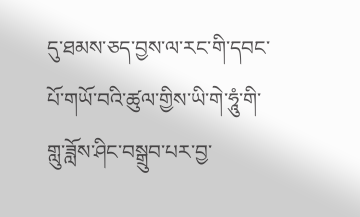དུ་ཐམས་ཅད་བྱས་ལ་རང་གི་དབང་པོ་གཡོ་བའི་ཚུལ་གྱིས་ཡི་གེ་ཧཱུཾ་གི་གླུ་ཟློས་ཤིང་བསྒྲུབ་པར་བྱ་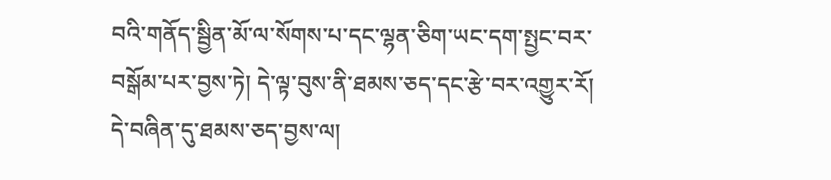བའི་གནོད་སྦྱིན་མོ་ལ་སོགས་པ་དང་ལྷན་ཅིག་ཡང་དག་སྤྱང་བར་བསྒོམ་པར་བྱས་ཏེ། དེ་ལྟ་བུས་ནི་ཐམས་ཅད་དང་རྩེ་བར་འགྱུར་རོ། དེ་བཞིན་དུ་ཐམས་ཅད་བྱས་ལ།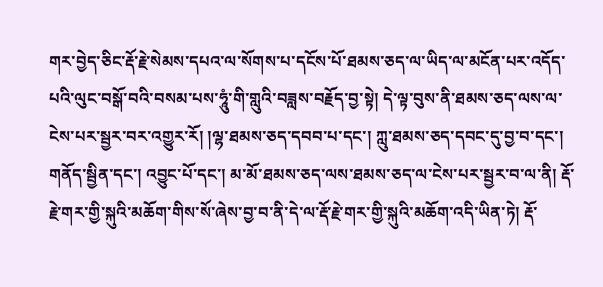གར་བྱེད་ཅིང་རྡོ་རྗེ་སེམས་དཔའ་ལ་སོགས་པ་དངོས་པོ་ཐམས་ཅད་ལ་ཡིད་ལ་མངོན་པར་འདོད་པའི་ལུང་བསྒོ་བའི་བསམ་པས་ཧཱུཾ་གི་གླུའི་བཟླས་བརྗོད་བྱ་སྟེ། དེ་ལྟ་བུས་ནི་ཐམས་ཅད་ལས་ལ་ངེས་པར་སྦྱར་བར་འགྱུར་རོ། །ལྷ་ཐམས་ཅད་དབབ་པ་དང་། ཀླུ་ཐམས་ཅད་དབང་དུ་བྱ་བ་དང་། གནོད་སྦྱིན་དང་། འབྱུང་པོ་དང་། མ་མོ་ཐམས་ཅད་ལས་ཐམས་ཅད་ལ་ངེས་པར་སྦྱར་བ་ལ་ནི། རྡོ་རྗེ་གར་གྱི་སྐུའི་མཆོག་གིས་སོ་ཞེས་བྱ་བ་ནི་དེ་ལ་རྡོ་རྗེ་གར་གྱི་སྐུའི་མཆོག་འདི་ཡིན་ཏེ། རྡོ་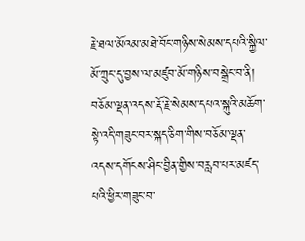རྗེ་ཐལ་མོའམ་མཐེ་བོང་གཉིས་སེམས་དཔའི་སྐྱིལ་མོ་ཀྲུང་དུ་བྱས་ལ་མཛུབ་མོ་གཉིས་བསྒྲེང་བ་ནི། བཅོམ་ལྡན་འདས་རྡོ་རྗེ་སེམས་དཔའ་སྐུའི་མཆོག་སྟེ་འདི་གཟུང་བར་སྐད་ཅིག་གིས་བཅོམ་ལྡན་འདས་དགོངས་ཤིང་བྱིན་གྱིས་བརླབ་པར་མཛད་པའི་ཕྱིར་གཟུང་བ་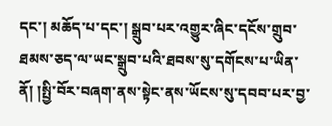དང་། མཆོད་པ་དང་། སྒྲུབ་པར་འགྱུར་ཞིང་དངོས་གྲུབ་ཐམས་ཅད་ལ་ཡང་སྒྲུབ་པའི་ཐབས་སུ་དགོངས་པ་ཡིན་ནོ། །སྤྱི་བོར་བཞག་ནས་སྟེང་ནས་ཡོངས་སུ་དབབ་པར་བྱ་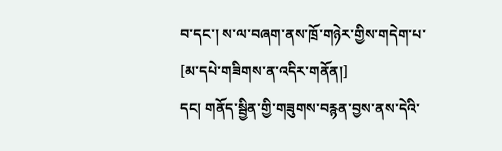བ་དང་། ས་ལ་བཞག་ནས་ཁྲོ་གཉེར་གྱིས་གདེག་པ་
[མ་དཔེ་གཟིགས་ན་འདིར་གནོན།]
དང། གནོད་སྦྱིན་གྱི་གཟུགས་བརྙན་བྱས་ནས་དེའི་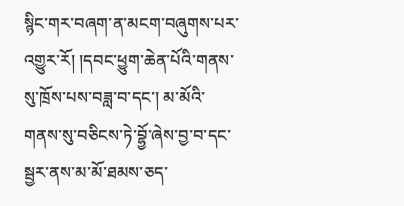སྙིང་གར་བཞག་ན་མངག་བཞུགས་པར་འགྱུར་རོ། །དབང་ཕྱུག་ཆེན་པོའི་གནས་སུ་ཁྲོས་པས་བཟླ་བ་དང་། མ་མོའི་གནས་སུ་བཅིངས་ཏེ་བྷྱོ་ཞེས་བྱ་བ་དང་སྦྱར་ནས་མ་མོ་ཐམས་ཅད་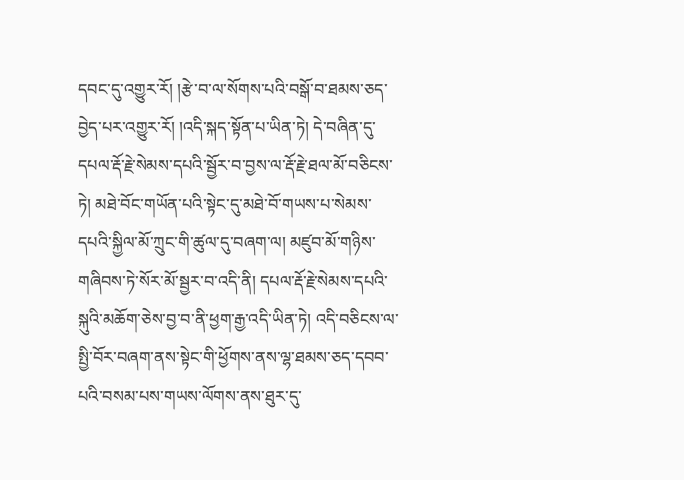དབང་དུ་འགྱུར་རོ། །རྩེ་བ་ལ་སོགས་པའི་བསྒོ་བ་ཐམས་ཅད་བྱེད་པར་འགྱུར་རོ། །འདི་སྐད་སྟོན་པ་ཡིན་ཏེ། དེ་བཞིན་དུ་དཔལ་རྡོ་རྗེ་སེམས་དཔའི་སྦྱོར་བ་བྱས་ལ་རྡོ་རྗེ་ཐལ་མོ་བཅིངས་ཏེ། མཐེ་བོང་གཡོན་པའི་སྟེང་དུ་མཐེ་བོ་གཡས་པ་སེམས་དཔའི་སྐྱིལ་མོ་ཀྲུང་གི་ཚུལ་དུ་བཞག་ལ། མཛུབ་མོ་གཉིས་གཞིབས་ཏེ་སོར་མོ་སྦྱར་བ་འདི་ནི། དཔལ་རྡོ་རྗེ་སེམས་དཔའི་སྐུའི་མཆོག་ཅེས་བྱ་བ་ནི་ཕྱག་རྒྱ་འདི་ཡིན་ཏེ། འདི་བཅིངས་ལ་སྤྱི་བོར་བཞག་ནས་སྟེང་གི་ཕྱོགས་ནས་ལྷ་ཐམས་ཅད་དབབ་པའི་བསམ་པས་གཡས་ལོགས་ནས་ཐུར་དུ་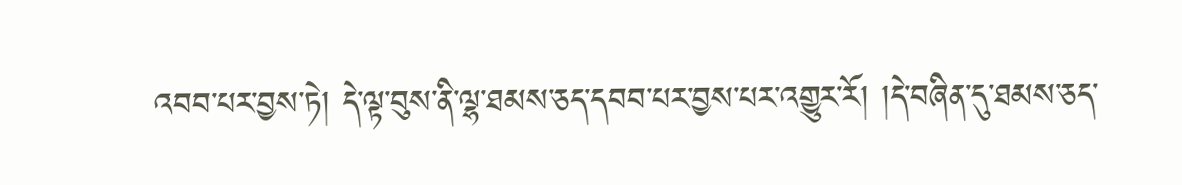འབབ་པར་བྱས་ཏེ། དེ་ལྟ་བུས་ནི་ལྷ་ཐམས་ཅད་དབབ་པར་བྱས་པར་འགྱུར་རོ། །དེ་བཞིན་དུ་ཐམས་ཅད་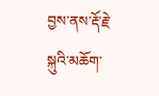བྱས་ནས་རྡོ་རྗེ་སྐུའི་མཆོག་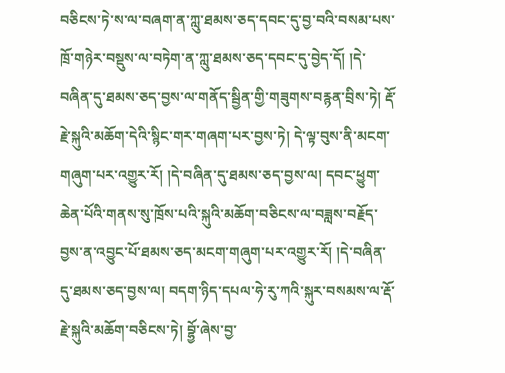བཅིངས་ཏེ་ས་ལ་བཞག་ན་ཀླུ་ཐམས་ཅད་དབང་དུ་བྱ་བའི་བསམ་པས་ཁྲོ་གཉེར་བསྡུས་ལ་བཏེག་ན་ཀླུ་ཐམས་ཅད་དབང་དུ་བྱེད་དོ། །དེ་བཞིན་དུ་ཐམས་ཅད་བྱས་ལ་གནོད་སྦྱིན་གྱི་གཟུགས་བརྙན་བྲིས་ཏེ། རྡོ་རྗེ་སྐུའི་མཆོག་དེའི་སྙིང་གར་གཞག་པར་བྱས་ཏེ། དེ་ལྟ་བུས་ནི་མངག་གཞུག་པར་འགྱུར་རོ། །དེ་བཞིན་དུ་ཐམས་ཅད་བྱས་ལ། དབང་ཕྱུག་ཆེན་པོའི་གནས་སུ་ཁྲོས་པའི་སྐུའི་མཆོག་བཅིངས་ལ་བཟླས་བརྗོད་བྱས་ན་འབྱུང་པོ་ཐམས་ཅད་མངག་གཞུག་པར་འགྱུར་རོ། །དེ་བཞིན་དུ་ཐམས་ཅད་བྱས་ལ། བདག་ཉིད་དཔལ་ཧེ་རུ་ཀའི་སྐུར་བསམས་ལ་རྡོ་རྗེ་སྐུའི་མཆོག་བཅིངས་ཏེ། བྷྱོ་ཞེས་བྱ་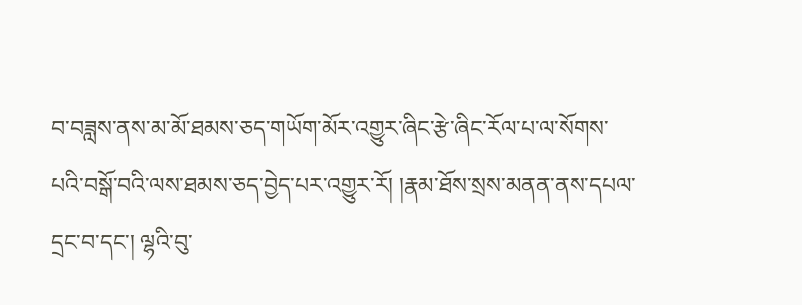བ་བཟླས་ནས་མ་མོ་ཐམས་ཅད་གཡོག་མོར་འགྱུར་ཞིང་རྩེ་ཞིང་རོལ་པ་ལ་སོགས་པའི་བསྒོ་བའི་ལས་ཐམས་ཅད་བྱེད་པར་འགྱུར་རོ། །རྣམ་ཐོས་སྲས་མནན་ནས་དཔལ་དྲང་བ་དང་། ལྷའི་བུ་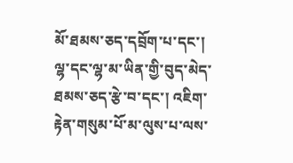མོ་ཐམས་ཅད་དབྲོག་པ་དང་། ལྷ་དང་ལྷ་མ་ཡིན་གྱི་བུད་མེད་ཐམས་ཅད་རྩེ་བ་དང་། འཇིག་རྟེན་གསུམ་པོ་མ་ལུས་པ་ལས་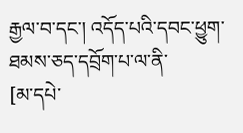རྒྱལ་བ་དང་། འདོད་པའི་དབང་ཕྱུག་ཐམས་ཅད་དབྲོག་པ་ལ་ནི་
[མ་དཔེ་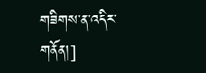གཟིགས་ན་འདིར་གནོན།]